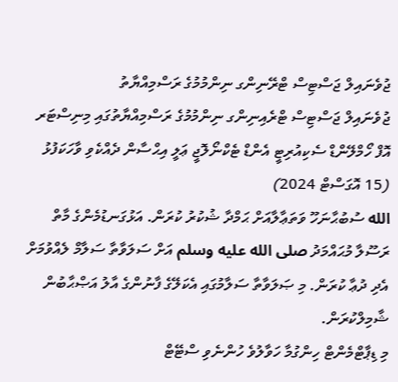ޖުވެނައިލް ޖަސްޓިސް ޓްރޭނިންގ ނިންމުމުގެ ރަސްމިއްޔާތު
ޖުވެނައިލް ޖަސްޓިސް ޓްރެއިނިންގ ނިންމުމުގެ ރަސްމިއްޔާތުގައި މިނިސްޓަރ އޮފް ހޯމްލޭންޑް ސެކިއުރިޓީ އެންޑް ޓެކްނޯލޮޖީ ޢަލީ އިޙްސާން ދެއްކެވި ވާހަކަފުޅު
(15 އޮގަސްޓް 2024)
الله ސުބުޙާނަހޫ ވަތަޢާލާއަށް ޙަމްދާ ޝުކުރު ކުރަން. އަޅުގަނޑުމެންގެ މާތް ރަސޫލާ މުޙައްމަދު صلى الله عليه وسلم އަށް ސަލަވާތާ ސަލާމް ލެއްވުމަށް އެދި ދުޢާ ކުރަން. މި ޞަލަވާތާ ސަލާމުގައި އެކަލޭގެ ފާނުންގެ އާލު އަޞްޙާބުން ޝާމިލްކުރަން.
މި ޑިޕާޓްމެންޓް ހިންގުމާ ހަވާލުވެ ހުންނެވި ސްޓޭޓް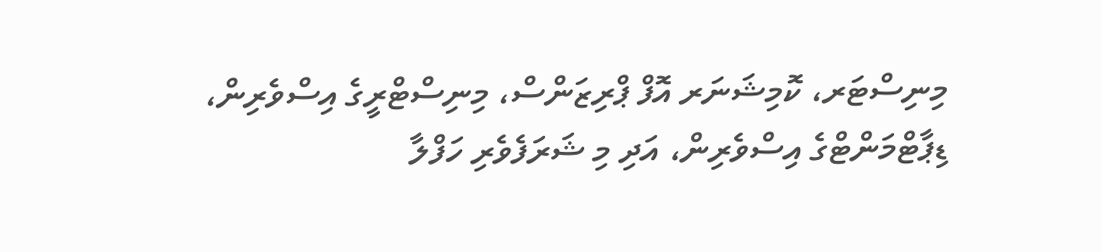މިނިސްޓަރ، ކޮމިޝަނަރ އޮފް ޕްރިޒަންސް، މިނިސްޓްރީގެ އިސްވެރިން، ޑިޕާޓްމަންޓްގެ އިސްވެރިން، އަދި މި ޝަރަފެވެރި ހަފްލާ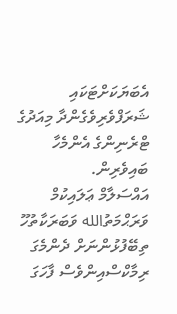އެބަޔަކަށްޓަކައި ޝަރަފްވެރިވެގެންދާ މިއަދުގެ ޓްރެނިންގެ އެންމެހާ ބައިވެރިން.
އައްސަލާމް ޢަލައިކުމް ވަރަޙްމަތުالله ވަބަރަކާތުހޫ
ތިބޭފުޅުންނަށް ދެންމެގަ ރިމާކްސްއިންވެސް ފާހަގަ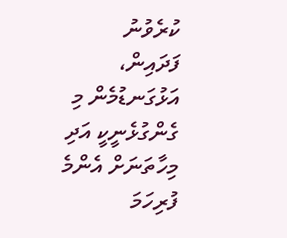ކުރެވުނު ފަދައިން، އަޅުގަނޑުމެން މި ގެންގުޅެނީކީ އަދި މިހާތަނަށް އެންމެ ފުރިހަމަ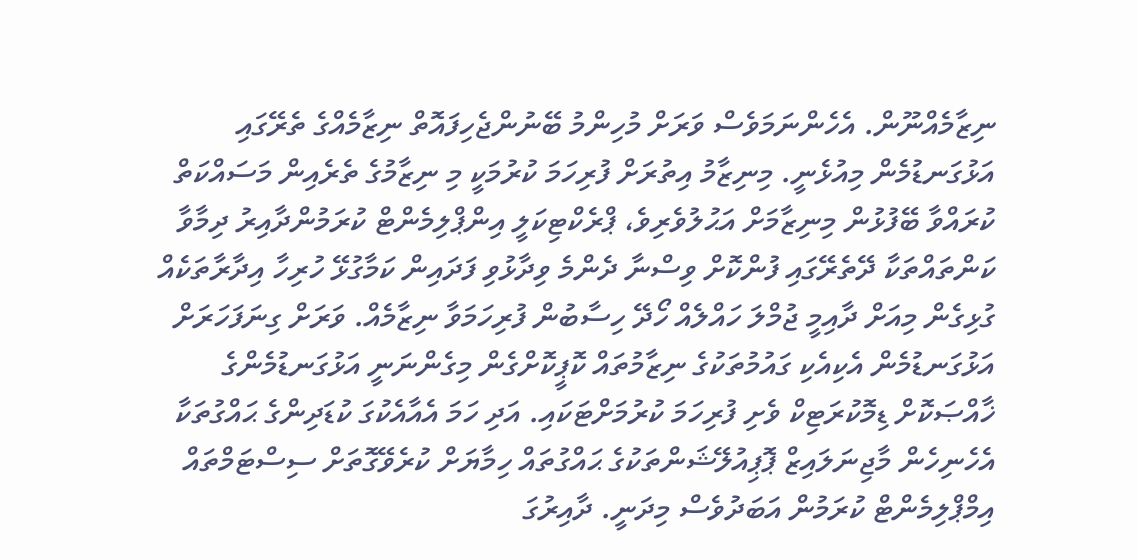ނިޒާމެއްނޫން. އެހެންނަމަވެސް ވަރަށް މުހިންމު ބޭނުންޖެހިފައޮތް ނިޒާމެއްގެ ތެރޭގައި އަޅުގަނޑުމެން މިއުޅެނީ. މިނިޒާމު އިތުރަށް ފުރިހަމަ ކުރުމަކީ މި ނިޒާމުގެ ތެރެއިން މަސައްކަތް ކުރައްވާ ބޭފުޅުން މިނިޒާމަށް އަޙުލުވެރިވެ، ޕްރެކްޓިކަލީ އިންޕްލިމެންޓް ކުރަމުންދާއިރު ދިމާވާ ކަންތައްތަކާ ދޭތެރޭގައި ފުންކޮށް ވިސްނާ ދެންމެ ވިދާޅުވި ފަދައިން ކަމާގުޅޭ ހުރިހާ އިދާރާތަކެއް ގުޅިގެން މިއަށް ދާއިމީ ޖުމްލަ ހައްލެއް ހޯދޭ ހިސާބުން ފުރިހަމަވާ ނިޒާމެއް. ވަރަށް ގިނަފަހަރަށް އަޅުގަނޑުމެން އެކިއެކި ގައުމުތަކުގެ ނިޒާމުތައް ކޮޕީކޮށްގެން މިގެންނަނީ އަޅުގަނޑުމެންގެ ޚާއްޞަކޮށް ޑިމޮކުރަޓިކް ވެށި ފުރިހަމަ ކުރުމަށްޓަކައި. އަދި ހަމަ އެއާއެކުގަ ކުޑަދިންގެ ޙައްގުތަކާ އެހެނިހެން މާޖިނަލައިޒް ޕޮޕިއުލޭޝަންތަކުގެ ޙައްގުތައް ހިމާޔަށް ކުރެވޭގޮތަށް ސިސްޓަމްތައް އިމްޕްލިމެންޓް ކުރަމުން އަބަދުވެސް މިދަނީ. ދާއިރުގަ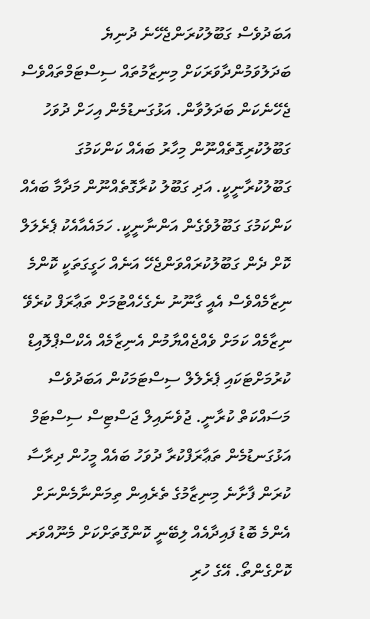އަބަދުވެސް ގަބޫލުކުރަންޖެހޭނެ ދުނިޔެ ބަދަލުވަމުންދާވަރަކަށް މިނިޒާމުތައް ސިސްޓަމްތައްވެސް ޖެހޭނެކަން ބަދަލުވާން. އަޅުގަނޑުމެން އިހަށް ދުވަހު ގަބޫލުކުރިގޮތެއްނޫން މިހާރު ބައެއް ކަންކަމުގަ ގަބޫލުކުރާނީކީ. އަދި ގަބޫލު ކުރާގޮތެއްނޫން މަދާމާ ބައެއް ކަންކަމުގަ ގަބޫލުވެގެން އަންނާނީކީ. ހަމައެއާއެކު ޕެރެލަލް ކޮށް ދެން ގަބޫލުކުރައްވަންޖެހޭ އަނެއް ހަގީގަތަކީ ކޮންމެ ނިޒާމެއްވެސް އެއީ ގާނޫނު ނެގެހެއްޓުމަށް ތަޢާރަފް ކުރެވޭ ނިޒާމެއް ކަމަށް ވެއްޖެއްޔާމުން އެނިޒާމެއް އެކްސްޕްލޮއިޑް ކުރުމަށްޓަކައި ޕެރެލެލް ސިސްޓަމަކުން އަބަދުވެސް މަސައްކަތް ކުރާނީ. ޖުވެނައިލް ޖަސްޓިސް ސިސްޓަމް އަޅުގަނޑުމެން ތަޢާރަފްކުރާ ދުވަހު ބައެއް މީހުން ދިރާސާ ކުރަން ފާށާނެ މިނިޒާމުގެ ތެރެއިން ތިމަންނާމެންނަށް އެންމެ ބޮޑު ފައިދާއެއް ލިބޭނީ ކޮންގޮތަށްކަށް މެނޫއްވަރ ކޮށްގެންތޯ. އޭގެ ހުރި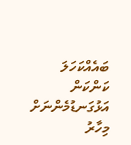ބައެއްކަހަލަ ކަންކަން އަޅުގަނޑުމެންނަށް މިހާރު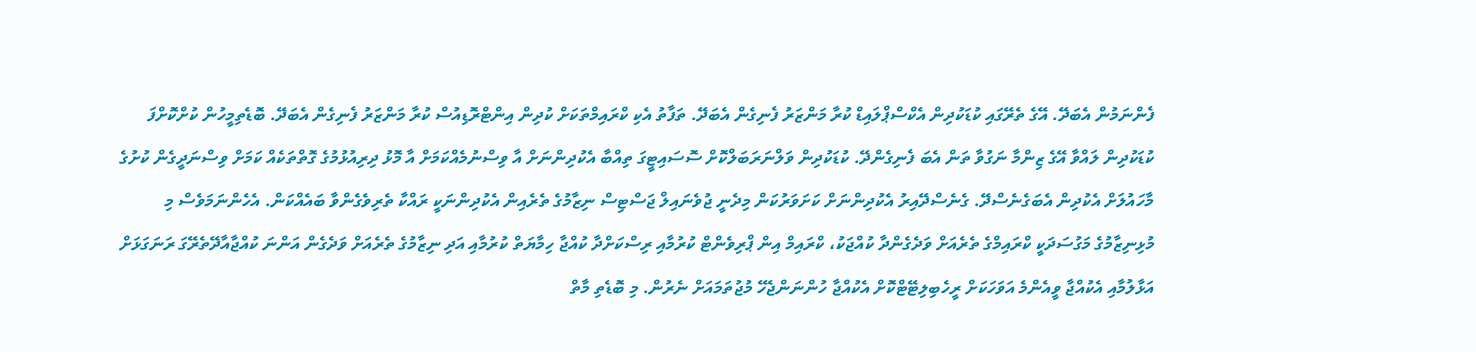ފެންނަމުން އެބަދޭ. އޭގެ ތެރޭގައި ކުޑަކުދިން އެކްސްޕްލައިޑް ކުރާ މަންޒަރު ފެނިގެން އެބަދޭ. ތަފާތު އެކި ކްރައިމްތަކަށް ކުދިން އިންޓްރޮޑިއުސް ކުރާ މަންޒަރު ފެނިގެން އެބަދޭ. ބޮޑެތިމީހުން ކުށްކޮށްފަ ކުޑަކުދިން ލައްވާ އޭގެ ޒިންމާ ނަގުވާ ތަން އެބަ ފެނިގެންދޭ. ކުޑަކުދިން ވަލްނަރަބަލްކޮށް ސޮސައިޓީގަ ތިއްބާ އެކުދިންނަށް އާ ވިސްނުމެއްކަމަށް އާ މޮޅު ދިރިއުޅުމުގެ ގޮތްތަކެއް ކަމަށް ވިސްނަދީގެން ކުށުގެ މާހައުލަށް އެކުދިން އެބަގެނެސްދޭ. ގެނެސްދޭއިރު އެކުދިންނަށް ކަށަވަރުކަން މިދެނީ ޖުވެނައިލް ޖަސްޓިސް ނިޒާމުގެ ތެރެއިން އެކުދިންނަކީ ރައްކާ ތެރިވެގެންވާ ބައެއްކަން. އެހެންނަމަވެސް މި މުޅިނިޒާމުގެ މަގުސަދަކީ ކްރައިމްގެ ތެރެއަށް ވަދެގެންދާ ކުއްޖަކު، ކްރައިމް އިން ޕްރިވެންޓް ކުރުމާއި ރިސްކަށްދާ ކުއްޖާ ހިމާޔަތް ކުރުމާއި އަދި ނިޒާމުގެ ތެރެއަށް ވަދެގެން އަންނަ ކުއްޖާއާދޭތެރޭގަ ރަނަގަޅަށް އަޅާލުމާއި އެކުއްޖާ ވީއެންމެ އަވަހަކަށް ރީހެބިލިޓޭޓްކޮށް އެކުއްޖާ ހުންނަންޖެހޭ މުޖުތަމައަށް ނެރުން. މި ބޮޑެތި މާތް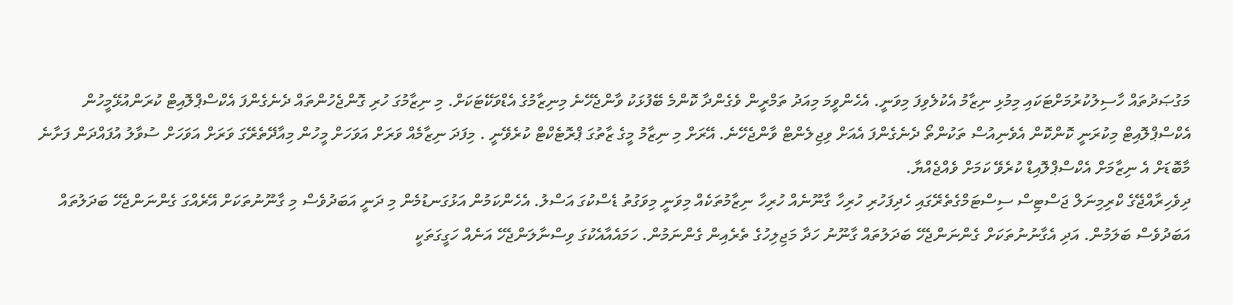މަގުޞަދުތައް ހާސިލުކުރުމަށްޓަކައި މިމުޅި ނިޒާމު އެކުލެވިފަ މިވަނީ. އެހެންވީމަ މިއަދު ތަމްރީން ވެގެންދާ ކޮންމެ ބޭފުޅަކު ވާންޖެހޭނެ މިނިޒާމުގެ އެޑްވަކޭޓަކަށް. މި ނިޒާމުގަ ހުރި ގޮންޖެހުންތައް ދެނެގެންފަ އެކްސްޕްލޮއިޓް ކުރަންއުޅޭމީހުން އެކްސްޕްލޮއިޓް މިކުރަނީ ކޮންކޮން އެވެނިއުސް ތަކުންތޯ ދެނެގެންފަ އެއަށް ވިޖިލެންޓް ވާންޖެހޭނެ. އޭރަށް މި ނިޒާމު މީގެ ޒާތުގަ ޕްރޮޓެކްޓް ކުރެވޭނީ . މިފަދަ ނިޒާމެއް ވަރަށް އަވަހަށް މީހުން މިއާދޭތެރޭގަ ވަރަށް އަވަހަށް ސުވާލު އުފައްދަން ފަށާނެ މާބޮޑަށް އެ ނިޒާމަށް އެކްސްޕްލޮއިޑް ކުރެވޭ ކަމަށް ވެއްޖެއްޔާ.
ދިވެހިރާއްޖޭގެ ކްރިމިނަލް ޖަސްޓިސް ސިސްޓަމްގެތެރޭގައި ހެދިފަހުރި ހުރިހާ ގާނޫނެއް ހުރިހާ ނިޒާމުތަކެއް މިވަނީ މިވަގުތު ޑެސްކުގަ އަސްލު. އެހެންކަމުން އަޅުގަނޑުމެން މި ދަނީ އަބަދުވެސް މި ގާނޫނުތަކަށް އޭރެއްގަ ގެންނަންޖެހޭ ބަދަލުތައް އަބަދުވެސް ބަލަމުން. އަދި އެގާނުނުތަކަށް ގެންނަންޖެހޭ ބަދަލުތައް ގާނޫނު ހަދާ މަޖިލިހުގެ ތެރެއިން ގެންނަމުން. ހަމައެއާއެކުގަ ވިސްނާލަންޖެހޭ އަނެއް ހަގީގަތަކީ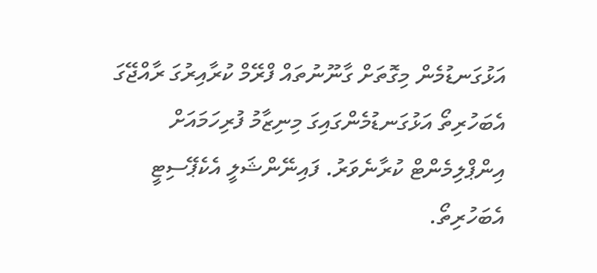އަޅުގަނޑުމެން މިގޮތަށް ގާނޫނުތައް ފްރޭމް ކުރާއިރުގަ ރާއްޖޭގަ އެބަހުރިތޯ އަޅުގަނޑުމެންގައިގަ މިނިޒާމު ފުރިހަމައަށް އިންޕްލިމެންޓް ކުރާނެވަރު. ފައިނޭންޝަލީ އެކެޕޭސިޓީ އެބަހުރިތޯ.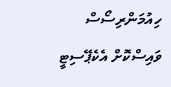ހިއުމަންރިސޯސް ވައިސްކޮށް އެކެޕޭސިޓީ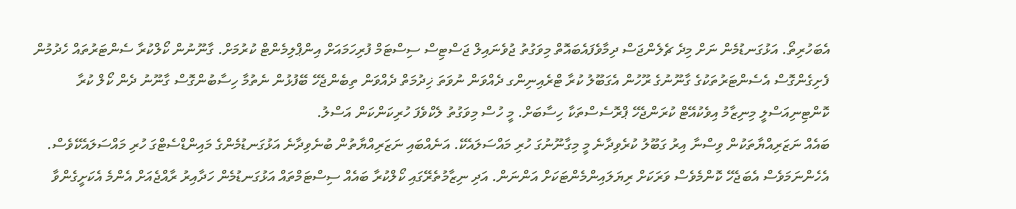އެބަހުރިތޯ. އަޅުގަނޑުމެން ނަށް މިދެ ޗެލެންޖަސް ދިމާވެފައެބައޮތް މިވަގުތު ޖުވެނައިލް ޖަސްޓިސް ސިސްޓަމް ފުރިހަމައަށް އިންޕްލިމެންޓް ކުރުމަށް. ގާނޫނުން ކޯލްކުރާ ސެންޓަރުތައް ހެދުމުން ފެށިގެންގޮސް އެސެންޓަރުތަކުގެ ގާނޫނުގެ ރޫހުން އެގަބޫލު ކުރާ ޓްރެއިނިންގ ދެއްވަން ނުވަތަ ޚިދުމަތް ދެއްވަން ތިބެންޖެހޭ ބޭފުޅުން ނެތުމާ ހިސާބުންގޮސް ގާނޫނު ދެން ކޯލް ކުރާ ކޮންޓިނިއަސްލީ މިނިޒާމު އިވެކުއޭޓް ކުރަންޖެހޭ ޕްރޮސެސްތަކާ ހިސާބަށް. މީ ހުސް މިވަގުތު ލެކްވެފަ ހުރިކަންކަން އަސްލު.
ބައެއް ނަޒަރިއްޔާތަކުން ވިސްނާ އިރު ގަބޫލު ކުރެވިދާނެ މީ މިގާނޫނުގަ ހުރި މައްސަލައެކޭ. އަނެއްބައި ނަޒަރިއްޔާތުން ބުނެވިދާނެ އަޅުގަނޑުމެންގެ މައިންޑްސެޓްގަ ހުރި މައްސަލައެކޭވެސް. އެހެންނަމަވެސް އެބަޖެހޭ ކޮންމެވެސް ވަރަކަށް ރިޔަލައިންމެންޓަކަށް އަންނަން. އަދި ނިޒާމުތެރޭގައި ކޯލްކުރާ ބައެއް ސިސްޓަމްތައް އަޅުގަނޑުމެން ހަދާއިރު ރާއްޖެއަށް އެންމެ އެކަށީގެންވާ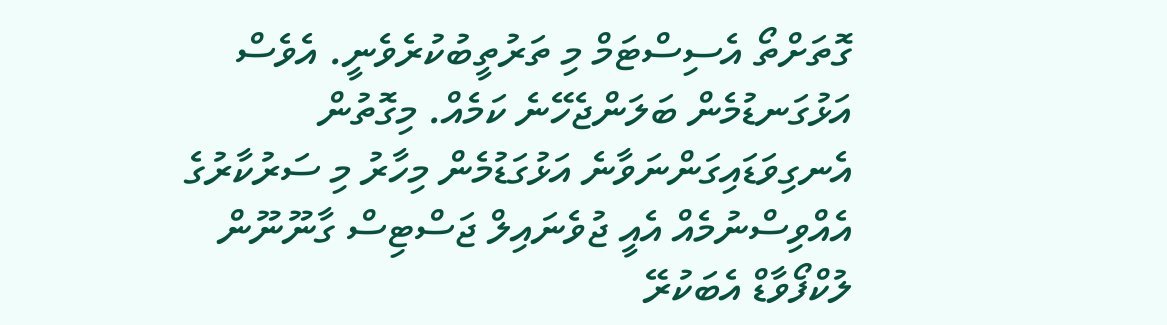ގޮތަށްތޯ އެސިސްޓަމް މި ތަރުތީބުކުރެވެނީ. އެވެސް އަޅުގަނޑުމެން ބަލަންޖެހޭނެ ކަމެއް. މިގޮތުން އެނގިވަޑައިގަންނަވާނެ އަޅުގަޑުމެން މިހާރު މި ސަރުކާރުގެ އެއްވިސްނުމެއް އެއީ ޖުވެނައިލް ޖަސްޓިސް ގާނޫނޫން ލުކްފޯވާޑް އެބަކުރޭ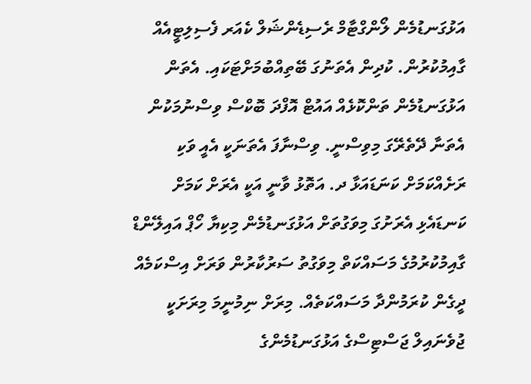އަޅުގަނޑުމެން ލޯންގްޓާމް ރެސިޑެންޝަލް ކެއަރ ފެސިލިޓީއެއް ގާއިމުކުރުން. ކުދިން އެތަނުގަ ބޭތިއްބުމަށްޓަކައި. އެތަން އަޅުގަނޑުމެން ތަންކޮޅެއް އައުޓް އޮފްދަ ބޮކްސް ވިސްނުމަކުން އެތަނާ ދޭތެރޭގަ މިވިސްނީ. ވިސްނާފަ އެތަނަކީ އެއީ ވަކި ރަށެއްކަމަށް ކަނަޑައަޅާ ދ. އަތޮޅު ވާނީ އަކީ އެރަށް ކަމަށް ކަނޑައެޅި އެރަށުގަ މިވަގުތަށް އަޅުގަނޑުމެން މިކިޔާ ހޯޕް އައިލޭންޑް ގާއިމުކުރުމުގެ މަސައްކަތް މިވަގުތު ސަރުކާރުން ވަރަށް އިސްކަމެއް ދީގެން ކުރަމުންދާ މަސައްކަތެއް. މިރަށް ނިމުނީމަ މިރަށަކީ ޖުވެނައިލް ޖަސްޓިސްގެ އަޅުގަނޑުމެންގެ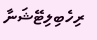ރިހެބިލިޓޭޝަނާ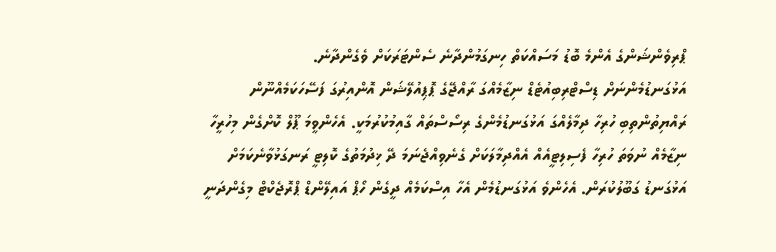ޕްރިވެންޝަންގެ އެންމެ ބޮޑު މަސައްކަތް ހިނގަމުންދާނެ ސެންޓަރަކަށް ވެގެންދާނެ.
އަޅުގަނޑުމެންނަށް ޑިސްޓްރިބިއުޓެޑް ނިޒާމެއްގަ ރާއްޖޭގެ ޕޮޕިއުލޭޝަން އޮންއިރުގަ ފަސޭހަކަމެއްނޫން ރައްޔިތުންތިބި ހުރިހާ ދިމާލެއްގަ އަޅުގަނޑުމެންގެ ރިސޯސްތައް ގާއިމުކުރުމަކީ. އެހެންވީމަ ޕޫލް ކޮށްގެން މިހުރީހާ ނިޒާމެއް ނުވަތަ ހުރިހާ ފެސިލިޓީއެއް އެއްދިމާލަކަށް ގެނެވިއްޖެނަމަ ދޭ ޚިދުމަތުގެ ކޮލިޓީ ރަނގަޅުވާނެކަމަށް އަޅުގަނޑު ގަބޫލުކުރަން. އެހެންވެ އަޅުގަނޑުމެން އެހާ އިސްކަމެއް ދީގެން ހޯޕް އައިލޭންޑް ޕްރޮޖެކްޓް މިގެންދަނީ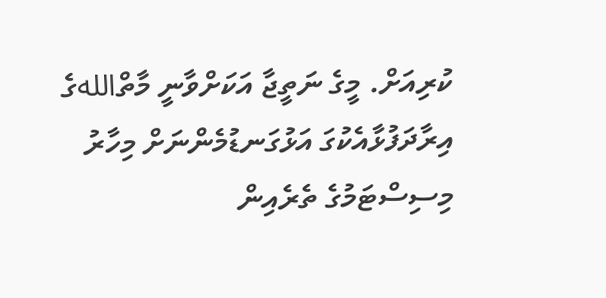ކުރިއަށް. މީގެ ނަތީޖާ އަކަށްވާނީ މާތްاللهގެ އިރާދަފުޅާއެކުގަ އަޅުގަނޑުމެންނަށް މިހާރު މިސިސްޓަމުގެ ތެރެއިން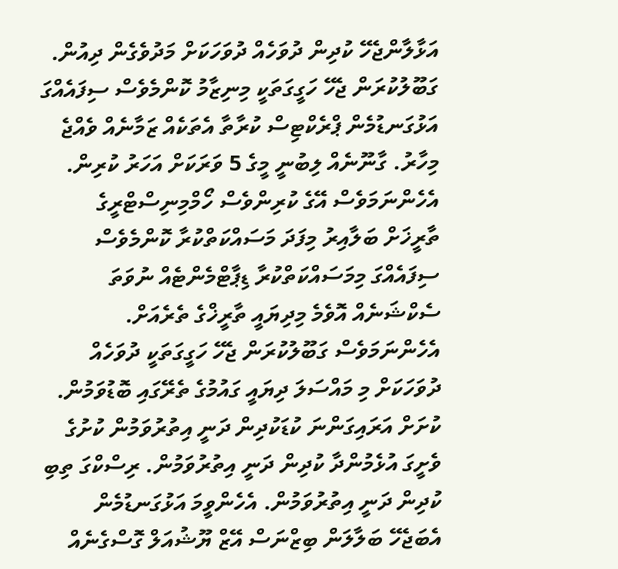އަޅާލާންޖެހޭ ކުދިން ދުވަހެއް ދުވަހަކަށް މަދުވެގެން ދިއުން.
ގަބޫލުކުރަން ޖެހޭ ހަގީގަތަކީ މިނިޒާމު ކޮންމެވެސް ސިފައެއްގަ އަޅުގަނޑުމެން ޕްރެކްޓިސް ކުރާތާ އެތަކެއް ޒަމާނެއް ވެއްޖެ މިހާރު. ގާނޫނެއް ލިބުނީ މީގެ 5 ވަރަކަށް އަހަރު ކުރިން. އެހެންނަމަވެސް އޭގެ ކުރިންވެސް ހޯމްމިނިސްޓްރީގެ ތާރީޚަށް ބަލާއިރު މިފަދަ މަސައްކަތްކުރާ ކޮންމެވެސް ސިފައެއްގަ މިމަސައްކަތްކުރާ ޑިޕާޓްމެންޓެއް ނުވަތަ ސެކްޝަނެއް އޮވެމެ މިދިޔައީ ތާރީޚްގެ ތެރެއަށް. އެހެންނަމަވެސް ގަބޫލުކުރަން ޖެހޭ ހަގީގަތަކީ ދުވަހެއް ދުވަހަކަށް މި މައްސަލަ ދިޔައީ ގައުމުގެ ތެރޭގައި ބޮޑުވަމުން. ކުށަށް އަރައިގަންނަ ކުޑަކުދިން ދަނީ އިތުރުވަމުން ކުށުގެ ވެށީގަ އުޅެމުންދާ ކުދިން ދަނީ އިތުރުވަމުން. ރިސްކްގަ ތިބި ކުދިން ދަނީ އިތުރުވަމުން. އެހެންވީމަ އަޅުގަނޑުމެން އެބަޖެހޭ ބަލާލަން ބިޒްނަސް އޭޒް ޔޫޝުއަލް ގޮސްގެނެއް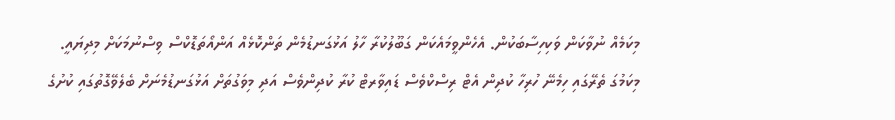މިކަމެއް ނުވާކަން ވަކިހިސާބަކުން. އެހެންވީމައެކަން ގަބޫލުކުރާ ހާލު އަޅުގަނޑުމެން ތަންކޮޅެއް އަންއޯތަޑޮކްސް ވިސްނުމަކަށް މިދިޔައީ. މިކަމުގަ ތެރޭގައި ހިމެނޭ ހުރިހާ ކުދިން އެޓް ރިސްކްވެސް ޑައިވާރޓް ކުރާ ކުދިންވެސް އަދި މިވަގުތަށް އަޅުގަނޑުމެނަށް ބެލެވޭގޮތުގައި ކުށުގެ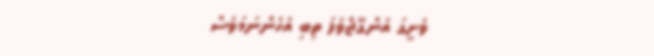ވެށީގަ އެންގޭޖްވެފަ ތިބި އެހެންނަމަވެސް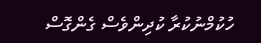ހުކުމްނުކުރާ ކުދިންވެސް ގެންގޮސް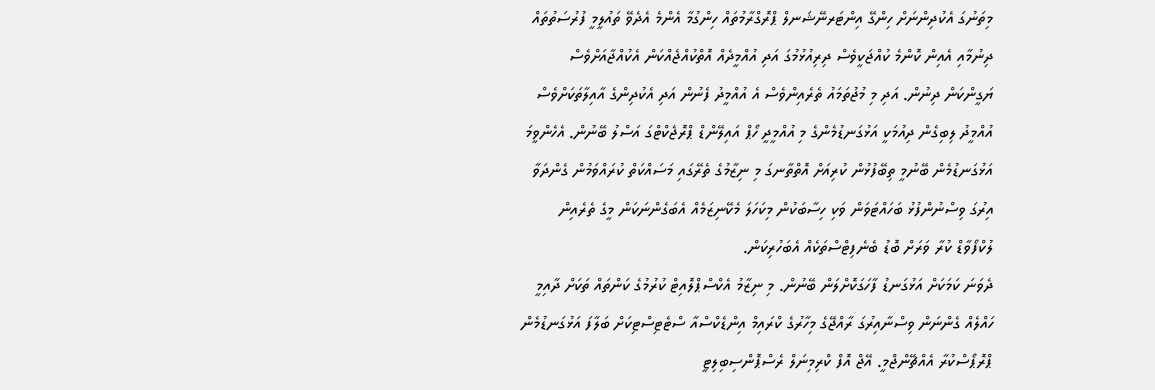މިތަނުގަ އެކުދިންނަށް ހިންގޭ އިންޓަރނޭޝަނލް ޕްރޮގްރާމުތައް ހިންގުމާ އެންމެ އެދެވޭ ތައުލީމީ ފުރުސަތުތައް ދިނުމާއި އެއިން ކޮންމެ ކުއްޖަކީވެސް ދިރިއުޅުމުގަ އަދި އުއްމީދެއް އޮތްކުއްޖެއްކަން އެކުއްޖާއަށްވެސް ޔަގީންކަން ދިނުން. އަދި މި މުޖުތަމައު ތެރެއިންވެސް އެ އުއްމީދު ފެނުން އަދި އެކުދިންގެ އާއިލާތަކަށްވެސް އުއްމީދު ލިބިގެން ދިއުމަކީ އަޅުގަނޑުމެންގެ މި އުއްމީދީ ހޯޕް އައިލޭންޑް ޕްރޮޖެކްޓްގަ އަސްލު ބޭނުން. އެހެންވީމަ އަޅުގަނޑުމެން ބޭނުމީ ތިބޭފުޅުން ކުރިއަށް އޮތްތާނގަ މި ނިޒާމުގެ ތެރޭގައި މަސައްކަތް ކުރައްވަމުން ގެންދަވާ އިރުގަ ވިސްނުންފުޅު ބަހައްޓަވަން ވަކި ހިސާބަކުން މިކަހަލަ މެކޭނިޒަމެއް އެބަގެންނަކަން މީގެ ތެރެއިން ލުކްފޯވާޑް ކުރާ ވަރަށް ބޮޑު ބެނެފިޓްސްތަކެއް އެބަހުރިކަން.
ދެވަނަ ކަމަކަށް އަޅުގަނޑު ފާހަގަކޮށްލަން ބޭނުން. މި ނިޒާމު އެކްސްޕްލޮއިޓް ކުރުމުގެ ކަންތައް ތަކަށް ދާއިމީ ހައްލެއް ގެންނަން ވިސްނާއިރުގަ ރާއްޖޭގެ މިހާރުގެ ކްރައިމް އިންޑެކްސްއާ ސްޓެޓިސްޓިކަށް ބަލާފަ އަޅުގަނޑުމެން ޕްރޮޕޯސްކުރާ އެއްޗޭންޖްމީ. އޭޖް އޮފް ކްރިމިނަލް ރެސްޕޮންސިބިލިޓީ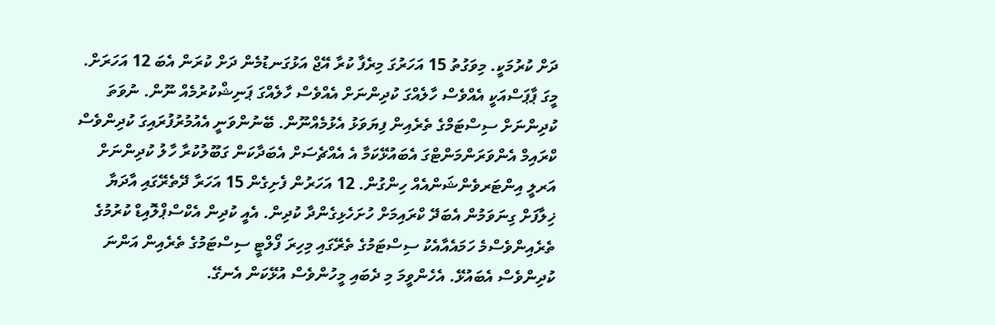ދަށް ކުރުމަކީ. މިވަގުތު 15 އަހަރުގަ މިރެފާ ކުރާ އޭޖް އަޅުގަނޑުމެން ދަށް ކުރަން އެބަ 12 އަހަރަށް. މީގަ ޕާޕަސްއަކީ އެއްވެސް ހާލެއްގަ ކުދިންނަށް އެއްވެސް ހާލެއްގަ ޕަނިޝްކުރުމެއް ނޫން. ނުވަތަ ކުދިންނަށް ސިސްޓަމްގެ ތެރެއިން ފިޔަވަޅު އެޅުމެއްނޫން. ބޭނުންވަނީ އެއުމުރުފުރައިގަ ކުދިންވެސް ކްރައިމް އެންވަރަންމަންޓްގަ އެބައުޅޭކަމާ އެ އެއްޗެސަށް އެބަދާކަން ގަބޫލުކުރާ ހާލު ކުދިންނަށް އަރލީ އިންޓަރވެންޝަންއެއް ހިންގުން. 12 އަހަރުން ފެށިގެން 15 އަހަރާ ދޭތެރޭގައި އާދަޔާ ޚިލާފަށް ގިނަވަމުން އެބަދޭ ކްރައިމަށް ހުށަހެޅިގެންދާ ކުދިން. އެއީ ކުދިން އެކްސްޕްލޮއިޑް ކުރުމުގެ ތެރެއިންވެސްމެ ހަމައެއާއެކު ސިސްޓަމުގެ ތެރޭގައި މިހިރަ ފޯލްޓީ ސިސްޓަމުގެ ތެރެއިން އަންނަ ކުދިންވެސް އެބައުޅޭ. އެހެންވީމަ މި ދެބައި މީހުންވެސް އުޅޭކަން އެނގޭ.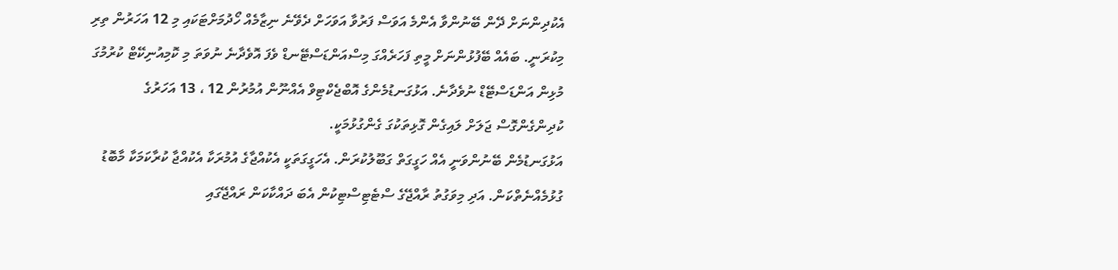އެކުދިންނަށް ދޭން ބޭނުންވާ އެންމެ އަވަސް ފަރުވާ އަވަހަށް ދެވޭނެ ނިޒާމެއް ހޯދުމަށްޓަކައި މި 12 އަހަރުން ތިރި މިކުރަނީ. ބައެއް ބޭފުޅުންނަށް މީތި ފަހަރެއްގަ މިސްއަންޑަސްޓޭނޑް ވެފަ އޮވެދާނެ ނުވަތަ މި ކޮމިއުނިކޭޓް ކުރުމުގަ މުޅިން އަންޑަސްޓޭޑް ނުވެދާނެ. އަޅުގަނޑުމެންގެ އޮބްޖެކްޓިވް އެއްނޫން އުމުރުން 12 ، 13 އަހަރުގެ ކުދިންގެންގޮސް ޖަލަށް ލައިގެން ގޮޅިތަކުގަ ގެންގުޅުމަކީ.
އަޅުގަނޑުމެން ބޭނުންވަނީ އެއް ހަގީގަތް ގަބޫލުކުރަން. އެހަގީގަތަކީ އެކުއްޖާގެ އުމުރަކާ އެކުއްޖާ ކުރާކަމަކާ މާބޮޑު ގުޅުމެއްނެތްކަން. އަދި މިވަގުތު ރާއްޖޭގެ ސްޓެޓިސްޓިކުން އެބަ ދައްކާކަން ރައްޖޭގައި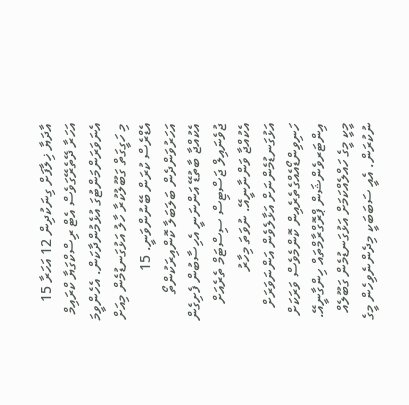އާދަޔާ ޚިލާފަށް ގިނަކުދިން 12 އަހަރާ 15 އަހަރާ ދޭތެރޭގަވެސް އެޓް ރިސްކްގަޔާ ކްރައިމް އެނަވަރަންމަންޓުގަ އުޅެމުންދާކަން. އެހެންވީމަ މި ހަގީގަތް ގަބޫލުކުރާ ހާލު އަޅުގަނޑުމެން މިއަށް އެޑްރެސް ކުރަން ބޭނުންވަނީ. 15 އަހަރުވަންދެން ބަލަބަލާ ކޮންއިރަކުންތޯ އެކުއްޖާ ބާތުޑޭ އަންނަނީ އެހިސާބުން ފެށިގެން ޖުވެނައިލް ޖަސްޓިސް ސިސްޓަމް ތެރެއަށް އެކުއްޖާ ވަންނާނީއޭ. ނުވަތަ މިހާރު އަޅުގަނޑުމެންނަށް އަޅާލެވެން އަންނަވަރަށް ހަނިވިންޑޯއެއްގެތެރެއިން ކޮންމެވެސް ވަރަކަށް އިންޓަރވެންޝަން ޕްރޮގްރާމްތައް ހިންގާނީއޭ. މީކީ މީގެ ހައްލެއްކަމަށް އަޅުގަނޑުމެން ގަބޫލެއް ނުކުރަން. އެއީ ސަބަބަކީ މިދެންނެވިހެން މީގެ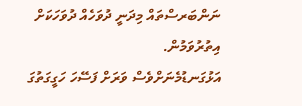ނަންބަރސްތައް މިދަނީ ދުވަހެއް ދުވަހަކަށް އިތުރުވަމުން.
އަޅުގަނޑުމެނަށްވެސް ވަރަށް ފަސޭހަ ހަގީގަތުގަ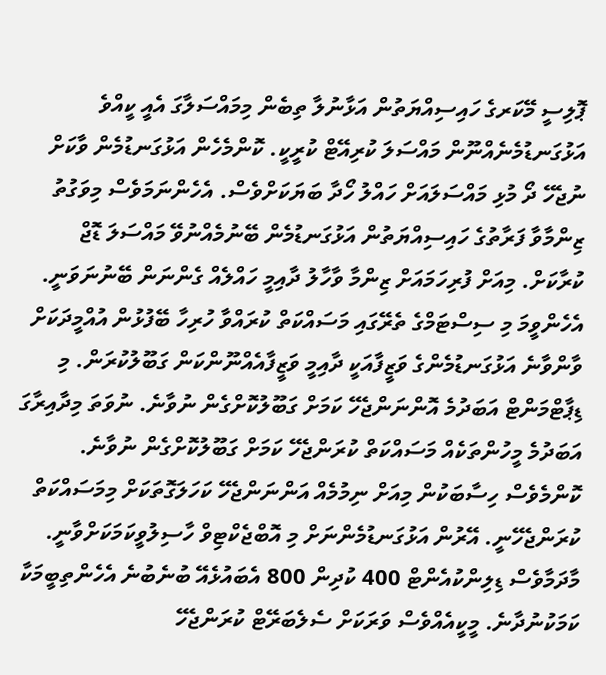ޕޮލިސީ މޭކަރގެ ހައިސިއްޔަތުން އަޅާނުލާ ތިބެން މިމައްސަލާގަ އެއީ ކީއްވެ އަޅުގަނޑުމެނެއްނޫން މައްސަލަ ކުރިއޭޓް ކުރީކީ. ކޮންމެހެން އަޅުގަނޑުމެން ވާކަށް ނުޖެހޭ ދޯ މުޅި މައްސަލައަށް ހައްލު ހޯދާ ބަޔަކަށްވެސް. އެހެންނަމަވެސް މިވަގުތު ޒިންމާވާ ފަރާތުގެ ހައިސިއްޔަތުން އަޅުގަނޑުމެން ބޭނުމެއްނުވޭ މައްސަލަ ޑޮޖް ކުރާކަށް. މިއަށް ފުރިހަމައަށް ޒިންމާ ވާހާލު ދާއިމީ ހައްލެއް ގެންނަން ބޭނުނަވަނީ. އެހެންވީމަ މި ސިސްޓަމްގެ ތެރޭގައި މަސައްކަތް ކުރައްވާ ހުރިހާ ބޭފުޅުން އުއްމީދަކަށް ވާންވާނެ އަޅުގަނޑުމެންގެ ވަޒީފާއަކީ ދާއިމީ ވަޒީފާއެއްނޫންކަން ގަބޫލުކުރަން. މި ޑިޕާޓްމަންޓް އަބަދުމެ އޮންނަންޖެހޭ ކަމަށް ގަބޫލުކޮށްގެން ނުވާނެ. ނުވަތަ މިދާއިރާގަ އަބަދުމެ މީހުންތަކެއް މަސައްކަތް ކުރަންޖެހޭ ކަމަށް ގަބޫލުކޮށްގެން ނުވާނެ. ކޮންމެވެސް ހިސާބަކުން މިއަށް ނިމުމެއް އަންނަންޖެހޭ ކަހަލަގޮތަކަށް މިމަސައްކަތް ކުރަންޖެހޭނީ. އޭރުން އަޅުގަނޑުމެންނަށް މި އޮބްޖެކްޓިވް ހާސިލުވީކަމަކަށްވާނީ. މާދަމާވެސް ޑިލިންކުއެންޓް 400 ކުދިން 800 އެބައުޅެއޭ ބުނެބުނެ އެހެންތިބީމަކާ ކަމަކުނުދާނެ. މީކީއެއްވެސް ވަރަކަށް ސެލެބަރޭޓް ކުރަންޖެހޭ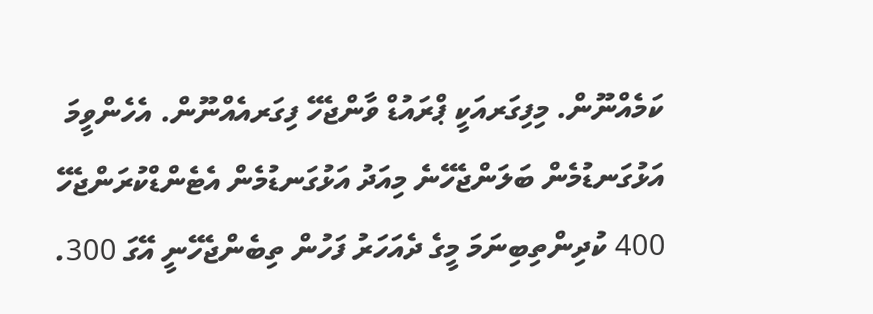ކަމެއްނޫން. މިފިގަރއަކީ ޕްރައުޑް ވާންޖެހޭ ފިގަރއެއްނޫން. އެހެންވީމަ އަޅުގަނޑުމެން ބަލަންޖެހޭނެ މިއަދު އަޅުގަނޑުމެން އެޓެންޑްކުރަންޖެހޭ 400 ކުދިންތިބިނަމަ މީގެ ދެއަހަރު ފަހުން ތިބެންޖެހޭނީ އޭގަ 300.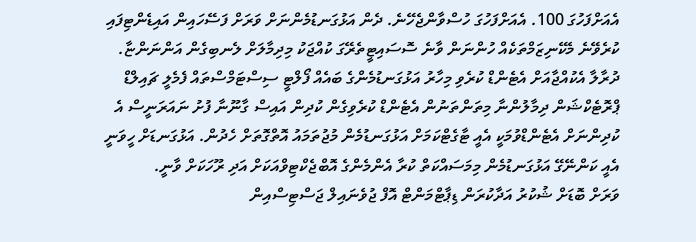އެއަށްފަހުގަ 100. އެއަށްފަހުގަ ހުސްވާންޖެހޭނެ. ދެން އަޅުގަނޑުމެންނަށް ވަރަށް ފަސޭހައިން އައިޑެންޓިފައި ކުރެވޭނެ މެކޭނިޒަމްތަކެއް ހުންނަން ވާނެ ސޮސައިޓީތެރޭގަ ކުއްޖަކު މިދިމާލަށް ލެނބިގެން އަންނަންޏާ. ދުރާލާ އެކުއްޖާއަށް އެޓެންޑް ކުރެވި މިހާރު އަޅުގަނޑުމެންގެ ބައެއް ފޯލްޓީ ސިސްޓަމްސްތައް ފެމެލީ ޗައިލްޑް ޕްރޮޓެކްޝަން ދިމާލުންނާ މިތަންތަނުން އެޓެންޑް ކުރެވިގެން ކުދިން އައިސް ގާނޫނާ ފުށު ނައަރަނީސް އެ ކުދިންނަށް އެޓެންޑްވުމަކީ އެއީ ޓާގެޓްކަމަށް އަޅުގަނޑުމެން މުޖުތަމައު އޮތްގޮތަށް ހެދުން. އަޅުގަނޑަށް ހީވަނީ އެއީ ކަންނޭގޭ އަޅުގަނޑުމެން މިމަސައްކަތް ކުރާ އެންމެންގެ އޮބްޖެކްޓިވްއަކަށް އަދި ރޫހަކަށް ވާނީ.
ވަރަށް ބޮޑަށް ޝުކުރު އަދާކުރަން ޑިޕާޓްމަންޓް އޮފް ޖުވެނައިލް ޖަސްޓިސްއިން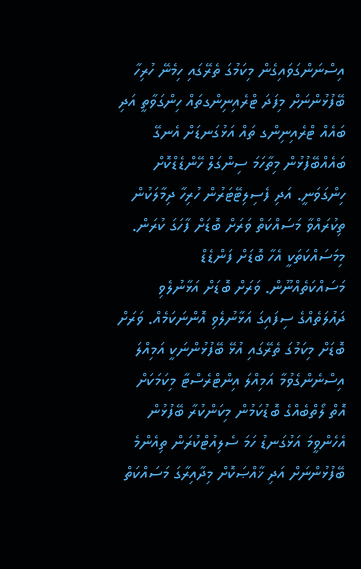އިސްނަންގަވައިގެން މިކަމުގަ ތެރޭގައި ހިމެނޭ ހުރިހާ ބޭފުޅުންނަށް މިފަދަ ޓްރެއިނިންގތައް ހިންގަވާތީ އަދި ބައެއް ޓްރެއިނިންގ ތައް އަޅުގަނޑަށް އެނގޭ ބައެއްބޭފުޅުން މިތާހަމަ ސިންގަލް ހޭންޑެޑްކޮށް ހިންގަވަނީ. އަދި ފެސިލިޓޭޓަރުން ހުރިހާ ދިމާލަކުން ތިކުރައްވާ މަސައްކަތް ވަރަށް ބޮޑަށް ފާހަގަ ކުރަން. މިމަސައްކަތަކީ އެހާ ބޮޑަށް ފަންޑެޑް މަސައްކަތެއްނޫން. ވަރަށް ބޮޑަށް އަޅާނުލެވި ދައުލަތެއްގެ ސިފައިގަ އަޅާނުލެވި އޮންނަކަމެއް. ވަރަށް ބޮޑަށް މިކަމުގަ ތެރޭގައި އުޅޭ ބޭފުޅުންނަކީ އަމިއްލަ އިސްނެންގެވުމާ އަމިއްލަ އިންޓްރެސްޓާ މިކަމަކަށް އޮތް ލޯތްބެއްގެ ބޮޑުކަމުން މިކަންކުރާ ބޭފުޅުން އެހެންވީމަ އަޅުގަނޑު ހަމަ ސެލިއުޓްކުރަން ތިއެންމެ ބޭފުޅުންނަށް އަދި ޚާއްޞަކޮށް މިދާއިރާގަ މަސައްކަތް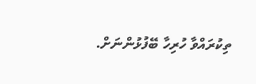ތިކުރައްވާ ހުރިހާ ބޭފުޅުންނަށް.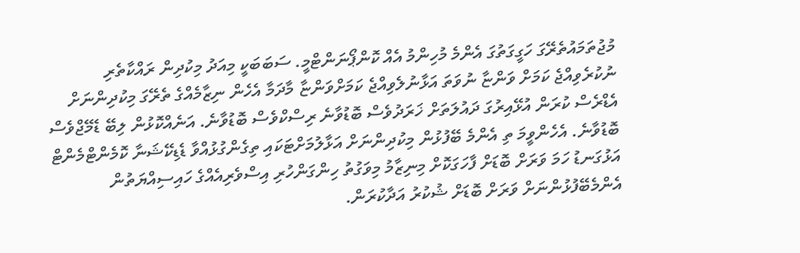މުޖުތަމައުތެރޭގަ ހަގީގަތުގަ އެންމެ މުހިންމު އެއް ކޮންޕޯނަންޓްމީ. ސަބަބަކީ މިއަދު މިކުދިން ރައްކާތެރި ނުކުރެވިއްޖެ ކަމަށް ވަންޏާ ނުވަތަ އަޅާނުލެވިއްޖެ ކަމަށްވަންޏާ މާދަމާ އެހެން ނިޒާމެއްގެ ތެރޭގަ މިކުދިންނަށް އެޑްރެސް ކުރަން އުޅޭއިރުގަ ދައުލަތަށް ޚަރަދުވެސް ބޮޑުވާނެ ރިސްކްވެސް ބޮޑުވާނެ. އަނެއްކޮޅުން ލިބޭ ޑެމޭޖްވެސް ބޮޑުވާނެ. އެހެންވީމަ ތި އެންމެ ބޭފުޅުން މިކުދިންނަށް އަޅާލުމަށްޓަކައި ތިގެންގުޅުއްވާ ޑެޑިކޭޝަނާ ކޮމެންޓްމެންޓް އަޅުގަނޑު ހަމަ ވަރަށް ބޮޑަށް ފާހަގަކޮށް މިނިޒާމު މިވަގުތު ހިންގަންހުރި އިސްވެރިއެއްގެ ހައިސިއްޔަތުން އެންމެބޭފުޅުންނަށް ވަރަށް ބޮޑަށް ޝުކުރު އަދާކުރަން.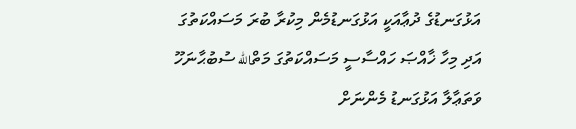އަޅުގަނޑުގެ ދުޢާއަކީ އަޅުގަނޑުމެން މިކުރާ ބުރަ މަސައްކަތުގަ އަދި މިހާ ޚާއްޞަ ހައްސާސީ މަސައްކަތުގަ މަތްالله ސުބުޙާނަހޫ ވަތަޢާލާ އަޅުގަނޑު މެންނަށް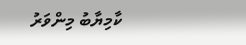ކާމިޔާބު މިންވަރު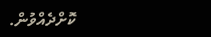ކޮށްދެއްވުން.